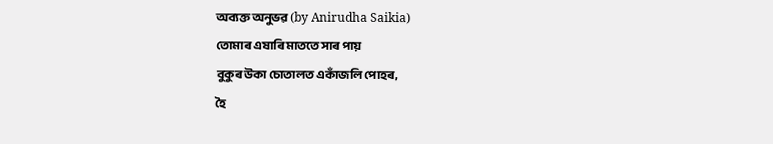অব্যক্ত অনুভৱ (by Anirudha Saikia)
তোমাৰ এষাৰি মাততে সাৰ পায়
বুকুৰ উকা চোতালত একাঁজলি পোহৰ,
হৈ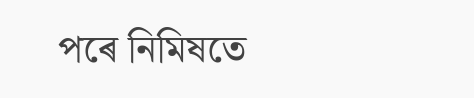পৰে নিমিষতে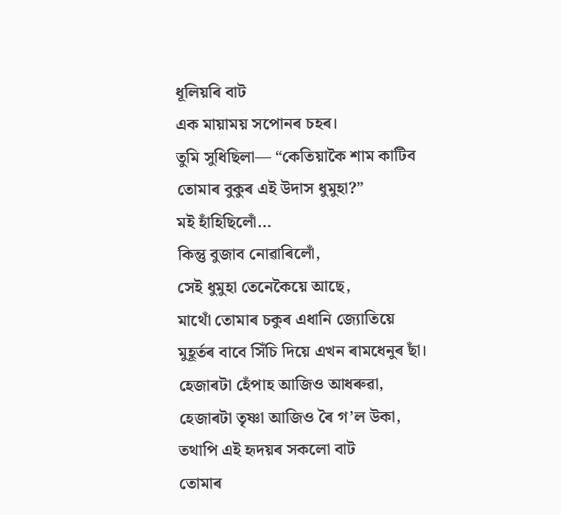ধূলিয়ৰি বাট
এক মায়াময় সপোনৰ চহৰ।
তুমি সুধিছিলা— “কেতিয়াকৈ শাম কাটিব
তোমাৰ বুকুৰ এই উদাস ধুমুহা?”
মই হাঁহিছিলোঁ…
কিন্তু বুজাব নোৱাৰিলোঁ,
সেই ধুমুহা তেনেকৈয়ে আছে,
মাথোঁ তোমাৰ চকুৰ এধানি জ্যোতিয়ে
মুহূৰ্তৰ বাবে সিঁচি দিয়ে এখন ৰামধেনুৰ ছাঁ।
হেজাৰটা হেঁপাহ আজিও আধৰুৱা,
হেজাৰটা তৃষ্ণা আজিও ৰৈ গ’ল উকা,
তথাপি এই হৃদয়ৰ সকলো বাট
তোমাৰ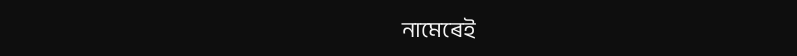নামেৰেই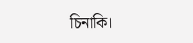চিনাকি।